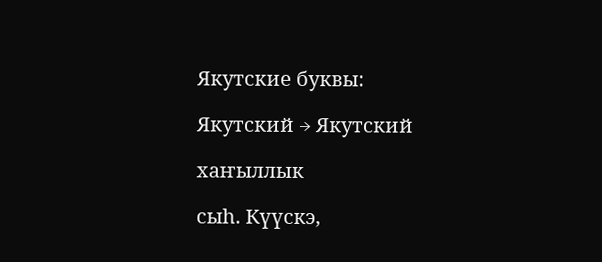Якутские буквы:

Якутский → Якутский

хаҥыллык

сыһ. Күүскэ,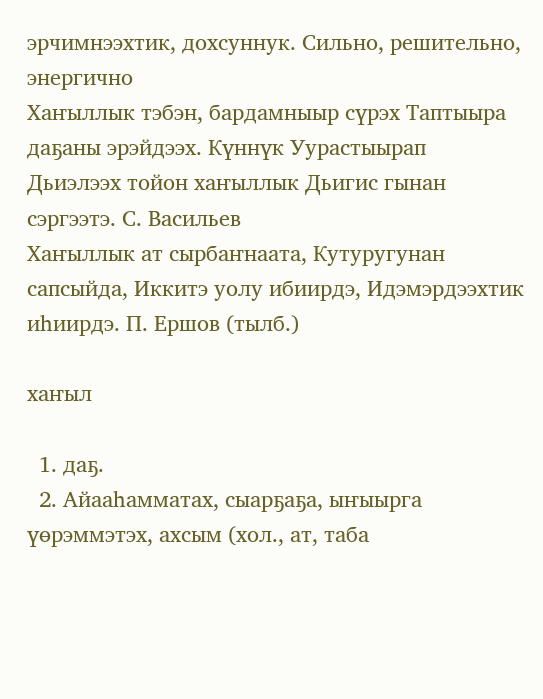эрчимнээхтик, дохсуннук. Сильно, решительно, энергично
Хаҥыллык тэбэн, бардамныыр сүрэх Таптыыра даҕаны эрэйдээх. Күннүк Уурастыырап
Дьиэлээх тойон хаҥыллык Дьигис гынан сэргээтэ. С. Васильев
Хаҥыллык ат сырбаҥнаата, Кутуругунан сапсыйда, Иккитэ уолу ибиирдэ, Идэмэрдээхтик иһиирдэ. П. Ершов (тылб.)

хаҥыл

  1. даҕ.
  2. Айааһамматах, сыарҕаҕа, ыҥыырга үөрэммэтэх, ахсым (хол., ат, таба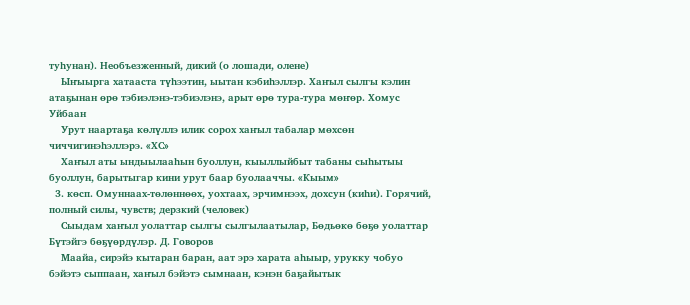туһунан). Необъезженный, дикий (о лошади, олене)
    Ыҥыырга хатааста түһээтин, ыытан кэбиһэллэр. Хаҥыл сылгы кэлин атаҕынан өрө тэбиэлэнэ-тэбиэлэнэ, арыт өрө тура-тура мөҥөр. Хомус Уйбаан
    Урут наартаҕа көлүллэ илик сорох хаҥыл табалар мөхсөн чиччигинэһэллэрэ. «ХС»
    Хаҥыл аты ындыылааһын буоллун, кыыллыйбыт табаны сыһытыы буоллун, барытыгар кини урут баар буолааччы. «Кыым»
  3. көсп. Омуннаах-төлөннөөх, уохтаах, эрчимнээх, дохсун (киһи). Горячий, полный силы, чувств; дерзкий (человек)
    Сыыдам хаҥыл уолаттар сылгы сылгылаатылар, Бөдьөкө бөҕө уолаттар Бүтэйгэ бөҕүөрдүлэр. Д. Говоров
    Маайа, сирэйэ кытаран баран, аат эрэ харата аһыыр, урукку чобуо бэйэтэ сыппаан, хаҥыл бэйэтэ сымнаан, кэнэн баҕайытык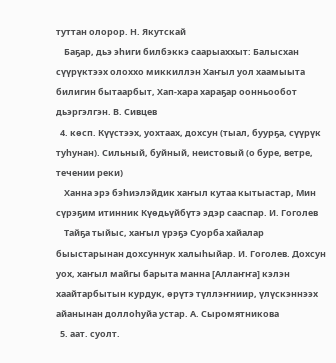туттан олорор. Н. Якутскай
    Баҕар, дьэ эһиги билбэккэ саарыаххыт: Балысхан сүүрүктээх олоххо миккиллэн Хаҥыл уол хаамыыта билигин бытаарбыт, Хап-хара хараҕар оонньообот дьэргэлгэн. В. Сивцев
  4. көсп. Күүстээх, уохтаах, дохсун (тыал, буурҕа, сүүрүк туһунан). Сильный, буйный, неистовый (о буре, ветре, течении реки)
    Ханна эрэ бэһиэлэйдик хаҥыл кутаа кытыастар, Мин сүрэҕим итинник Күөдьүйбүтэ эдэр сааспар. И. Гоголев
    Тайҕа тыйыс, хаҥыл үрэҕэ Суорба хайалар быыстарынан дохсуннук халыһыйар. И. Гоголев. Дохсун уох, хаҥыл майгы барыта манна [Аллаҥҥа] кэлэн хаайтарбытын курдук, өрүтэ түллэҥниир, үлүскэннээх айанынан доллоһуйа устар. А. Сыромятникова
  5. аат. суолт.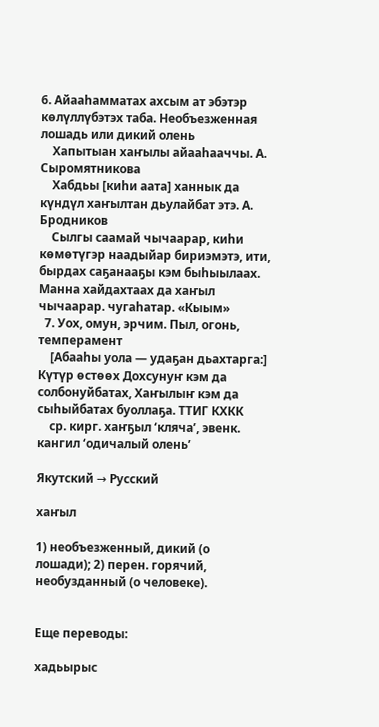6. Айааһамматах ахсым ат эбэтэр көлүллүбэтэх таба. Необъезженная лошадь или дикий олень
    Хапытыан хаҥылы айааһааччы. А. Сыромятникова
    Хабдьы [киһи аата] ханнык да күндүл хаҥылтан дьулайбат этэ. А. Бродников
    Сылгы саамай чычаарар, киһи көмөтүгэр наадыйар бириэмэтэ, ити, бырдах саҕанааҕы кэм быһыылаах. Манна хайдахтаах да хаҥыл чычаарар. чугаһатар. «Кыым»
  7. Уох, омун, эрчим. Пыл, огонь, темперамент
    [Абааһы уола — удаҕан дьахтарга:] Күтүр өстөөх Дохсунуҥ кэм да солбонуйбатах, Хаҥылыҥ кэм да сыһыйбатах буоллаҕа. ТТИГ КХКК
    ср. кирг. хаҥҕыл ‘кляча’, эвенк. кангил ‘одичалый олень’

Якутский → Русский

хаҥыл

1) необъезженный, дикий (о лошади); 2) перен. горячий, необузданный (о человеке).


Еще переводы:

хадьырыс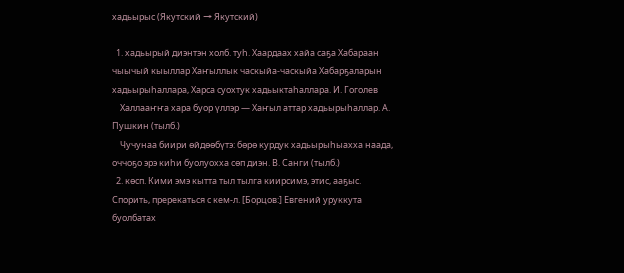хадьырыс (Якутский → Якутский)

  1. хадьырый диэнтэн холб. туһ. Хаардаах хайа саҕа Хабараан чыычый кыыллар Хаҥыллык часкыйа-часкыйа Хабарҕаларын хадьырыһаллара, Харса суохтук хадьыктаһаллара. И. Гоголев
    Халлааҥҥа хара буор үллэр — Хаҥыл аттар хадьырыһаллар. А. Пушкин (тылб.)
    Чучунаа биири өйдөөбүтэ: бөрө курдук хадьырыһыахха наада, оччоҕо эрэ киһи буолуохха сөп диэн. В. Санги (тылб.)
  2. көсп. Кими эмэ кытта тыл тылга киирсимэ, этис, ааҕыс. Спорить, пререкаться с кем-л. [Борцов:] Евгений уруккута буолбатах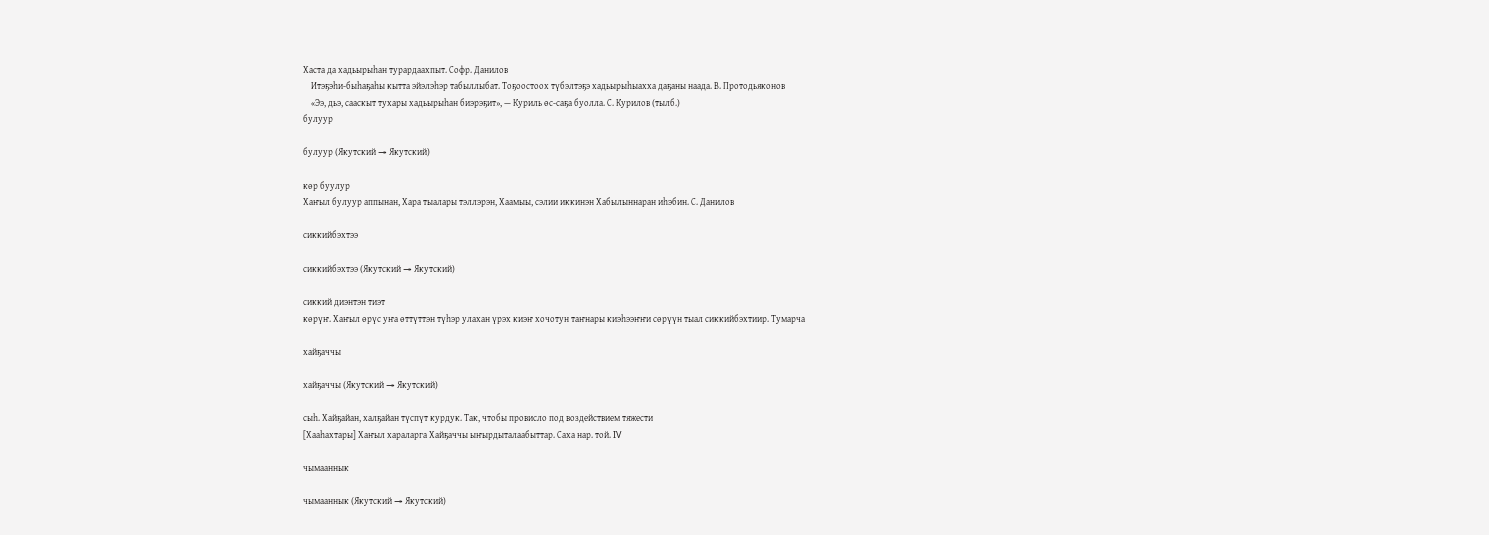Хаста да хадьырыһан турардаахпыт. Софр. Данилов
    Итэҕэһи-быһаҕаһы кытта эйэлэһэр табыллыбат. Тоҕоостоох түбэлтэҕэ хадьырыһыахха даҕаны наада. В. Протодьяконов
    «Ээ, дьэ, сааскыт тухары хадьырыһан биэрэҕит», — Куриль өс-саҕа буолла. С. Курилов (тылб.)
булуур

булуур (Якутский → Якутский)

көр буулур
Хаҥыл булуур аппынан, Хара тыалары тэллэрэн, Хаамыы, сэлии иккинэн Хабылыннаран иһэбин. С. Данилов

сиккийбэхтээ

сиккийбэхтээ (Якутский → Якутский)

сиккий диэнтэн тиэт
көрүҥ. Хаҥыл өрүс уҥа өттүттэн түһэр улахан үрэх киэҥ хочотун таҥнары киэһээҥҥи сөрүүн тыал сиккийбэхтиир. Тумарча

хайҕаччы

хайҕаччы (Якутский → Якутский)

сыһ. Хайҕайан, халҕайан түспүт курдук. Так, чтобы провисло под воздействием тяжести
[Хааһахтары] Хаҥыл хараларга Хайҕаччы ыҥырдыталаабыттар. Саха нар. той. IV

чымааннык

чымааннык (Якутский → Якутский)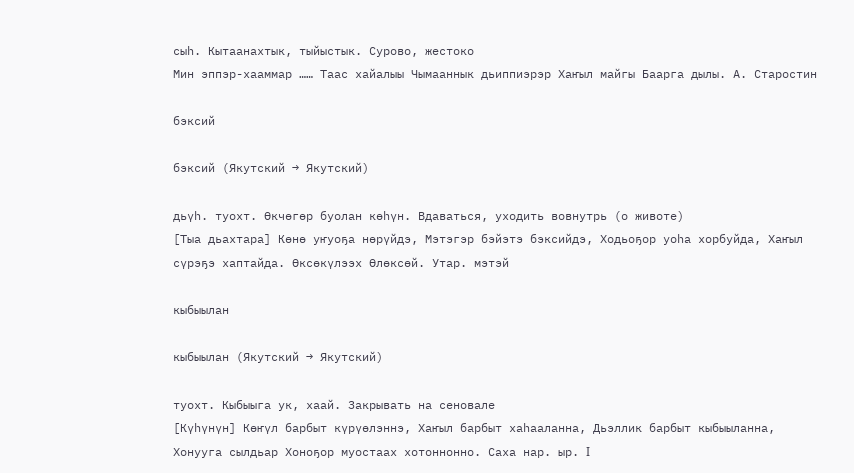сыһ. Кытаанахтык, тыйыстык. Сурово, жестоко
Мин эппэр-хааммар …… Таас хайалыы Чымааннык дьиппиэрэр Хаҥыл майгы Баарга дылы. А. Старостин

бэксий

бэксий (Якутский → Якутский)

дьүһ. туохт. Өкчөгөр буолан көһүн. Вдаваться, уходить вовнутрь (о животе)
[Тыа дьахтара] Көнө уҥуоҕа нөрүйдэ, Мэтэгэр бэйэтэ бэксийдэ, Ходьоҕор уоһа хорбуйда, Хаҥыл сүрэҕэ хаптайда. Өксөкүлээх Өлөксөй. Утар. мэтэй

кыбыылан

кыбыылан (Якутский → Якутский)

туохт. Кыбыыга ук, хаай. Закрывать на сеновале
[Күһүнүн] Көҥүл барбыт күрүөлэннэ, Хаҥыл барбыт хаһааланна, Дьэллик барбыт кыбыыланна, Хонууга сылдьар Хоноҕор муостаах хотоннонно. Саха нар. ыр. I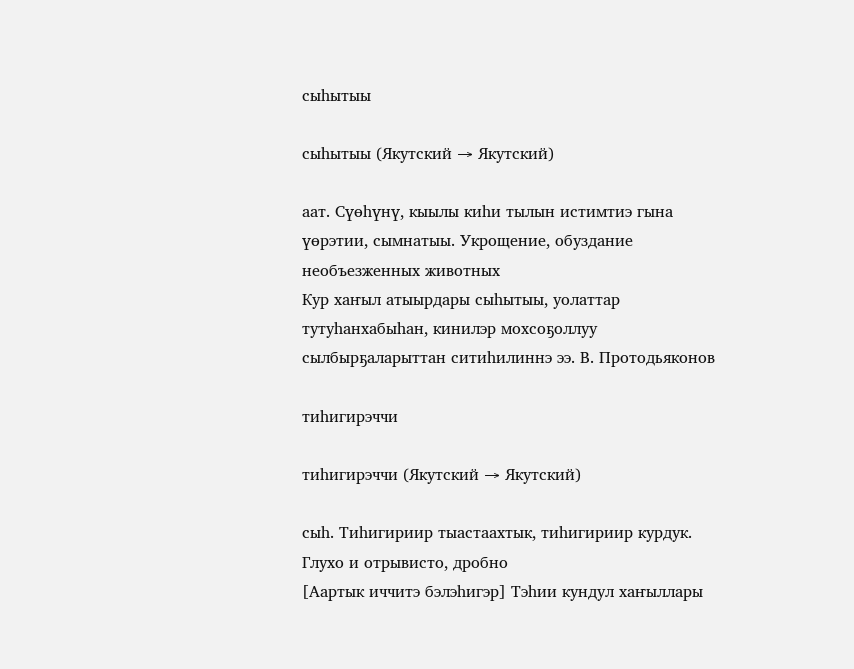сыһытыы

сыһытыы (Якутский → Якутский)

аат. Сүөһүнү, кыылы киһи тылын истимтиэ гына үөрэтии, сымнатыы. Укрощение, обуздание необъезженных животных
Кур хаҥыл атыырдары сыһытыы, уолаттар тутуһанхабыһан, кинилэр мохсоҕоллуу сылбырҕаларыттан ситиһилиннэ ээ. В. Протодьяконов

тиһигирэччи

тиһигирэччи (Якутский → Якутский)

сыһ. Тиһигириир тыастаахтык, тиһигириир курдук. Глухо и отрывисто, дробно
[Аартык иччитэ бэлэһигэр] Тэһии кундул хаҥыллары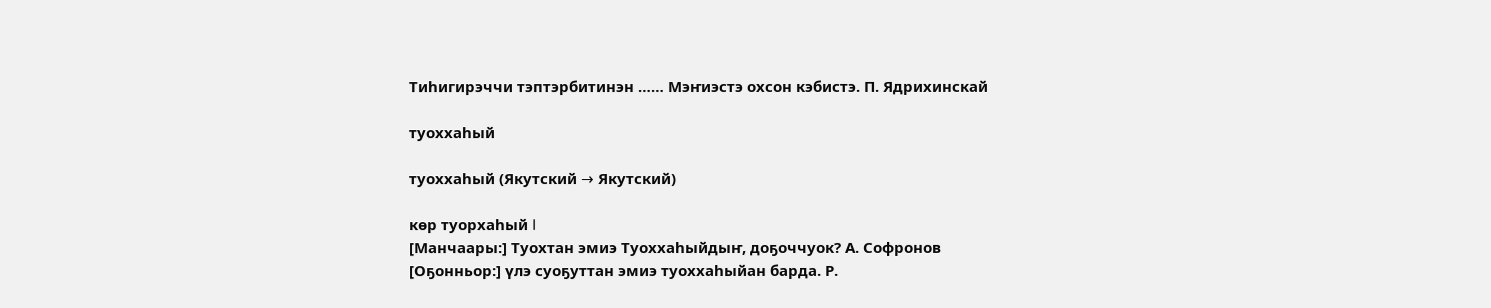Тиһигирэччи тэптэрбитинэн …… Мэҥиэстэ охсон кэбистэ. П. Ядрихинскай

туоххаһый

туоххаһый (Якутский → Якутский)

көр туорхаһый I
[Манчаары:] Туохтан эмиэ Туоххаһыйдыҥ, доҕоччуок? А. Софронов
[Оҕонньор:] үлэ суоҕуттан эмиэ туоххаһыйан барда. Р.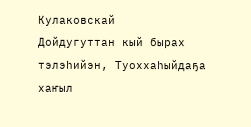Кулаковскай
Дойдугуттан кый бырах тэлэһийэн, Туоххаһыйдаҕа хаҥыл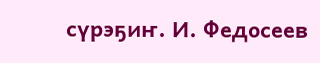сүрэҕиҥ. И. Федосеев